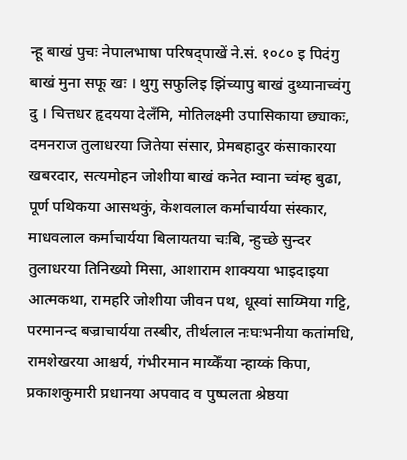न्हू बाखं पुचः नेपालभाषा परिषद्पाखें ने.सं. १०८० इ पिदंगु बाखं मुना सफू खः । थुगु सफुलिइ झिंच्यापु बाखं दुथ्यानाच्वंगु दु । चित्तधर हृदयया देलँमि, मोतिलक्ष्मी उपासिकाया छ्याकः, दमनराज तुलाधरया जितेया संसार, प्रेमबहादुर कंसाकारया खबरदार, सत्यमोहन जोशीया बाखं कनेत म्वाना च्वंम्ह बुढा, पूर्ण पथिकया आसथकुं, केशवलाल कर्माचार्यया संस्कार, माधवलाल कर्माचार्यया बिलायतया चःबि, न्हुच्छे सुन्दर तुलाधरया तिनिख्यो मिसा, आशाराम शाक्यया भाइदाइया आत्मकथा, रामहरि जोशीया जीवन पथ, धूस्वां साय्मिया गट्टि, परमानन्द बज्राचार्यया तस्बीर, तीर्थलाल नःघःभनीया कतांमधि, रामशेखरया आश्चर्य, गंभीरमान माय्केँया न्हाय्कं किपा, प्रकाशकुमारी प्रधानया अपवाद व पुष्पलता श्रेष्ठया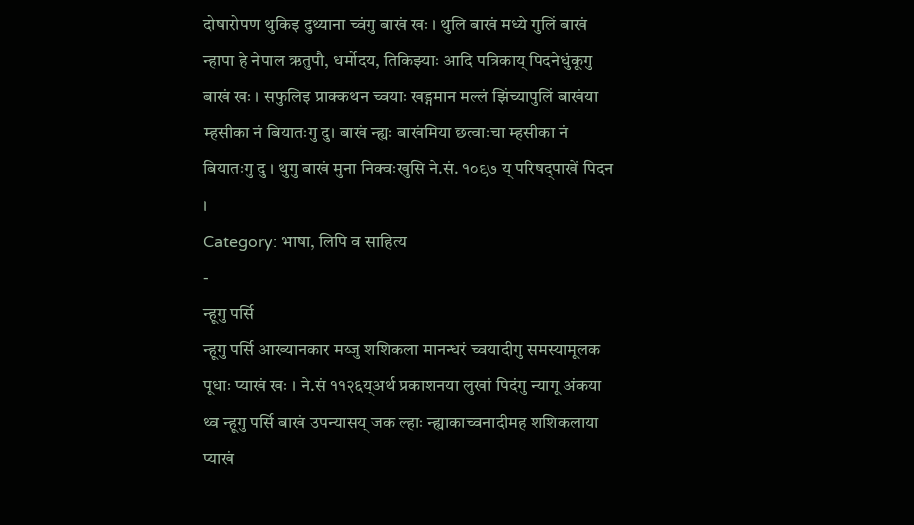दोषारोपण थुकिइ दुथ्याना च्वंगु बाखं खः । थुलि बाखं मध्ये गुलिं बाखं न्हापा हे नेपाल ऋतुपौ, धर्मोदय, तिकिझ्याः आदि पत्रिकाय् पिदनेधुंकूगु बाखं खः । सफुलिइ प्राक्कथन च्वयाः खड्गमान मल्लं झिंच्यापुलिं बाखंया म्हसीका नं बियातःगु दु। बाखं न्ह्यः बाखंमिया छत्वाःचा म्हसीका नं बियातःगु दु । थुगु बाखं मुना निक्वःखुसि ने.सं. १०९७ य् परिषद्पाखें पिदन ।
Category: भाषा, लिपि व साहित्य
-
न्हूगु पर्सि
न्हूगु पर्सि आख्यानकार मय्जु शशिकला मानन्धरं च्वयादीगु समस्यामूलक पूधाः प्याखं खः । ने.सं ११२६य्अर्थ प्रकाशनया लुखां पिदंगु न्यागू अंकया थ्व न्हूगु पर्सि बाखं उपन्यासय् जक ल्हाः न्ह्याकाच्वनादीमह शशिकलाया प्याखं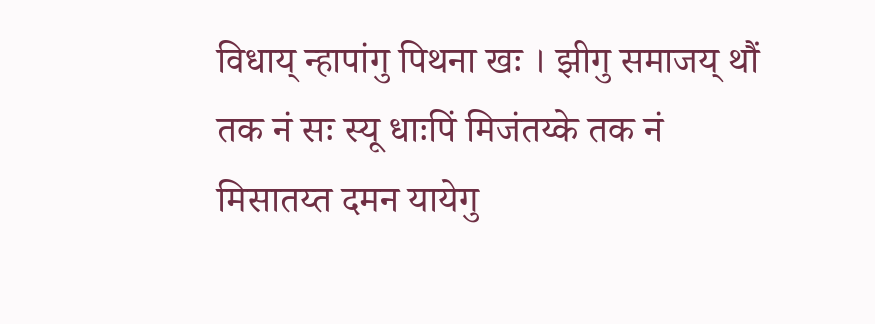विधाय् न्हापांगु पिथना खः । झीगु समाजय् थौं तक नं सः स्यू धाःपिं मिजंतय्के तक नं मिसातय्त दमन यायेगु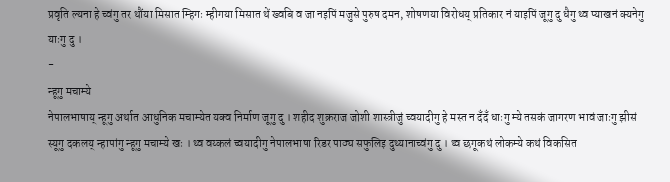प्रवृति ल्यना हे च्वंगु तर थौंया मिसात म्हिगः म्हीगया मिसात थें ख्वबि व जा नइपिं मजुसे पुरुष दमन, शोषणया विरोधय् प्रतिकार नं याइपिं जूगु दु धैगु थ्व प्याखनं क्यनेगु याःगु दु ।
-
न्हूगु मचाम्ये
नेपालभाषाय् न्हूगु अर्थात आधुनिक मचाम्येत यक्व निर्माण जूगु दु । शहीद शुक्रराज जोशी शास्त्रीजुं च्वयादीगु हे मस्त न दँदँ धाःगु म्ये तसकं जागरण भावं जाःगु झीसं स्यूगु दकलय् न्हापांगु न्हूगु मचाम्ये खः । थ्व वय्कलं च्वयादीगु नेपालभाषा रिडर पाठ्य सफुलिइ दुथ्यानाच्वंगु दु । थ्व छगूकथं लोकम्ये कथं विकसित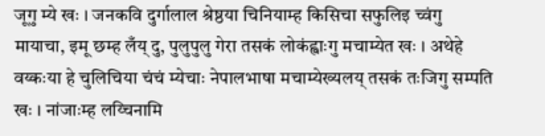जूगु म्ये खः । जनकवि दुर्गालाल श्रेष्ठया चिनियाम्ह किसिचा सफुलिइ च्वंगु मायाचा, इमू छम्ह लँय् दु, पुलुपुलु गेरा तसकं लोकंह्वाःगु मचाम्येत खः । अथेहे वय्कःया हे चुलिचिया चंचं म्येचाः नेपालभाषा मचाम्येख्यलय् तसकं तःजिगु सम्पति खः । नांजाःम्ह लय्चिनामि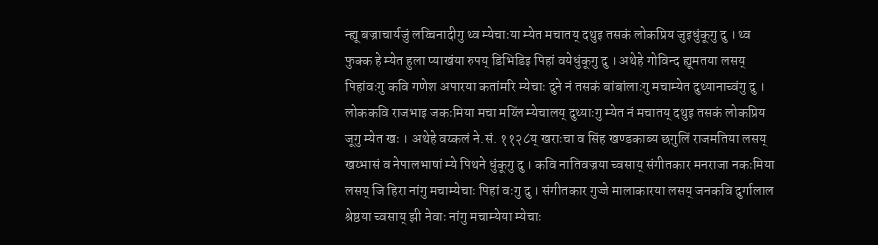न्ह्यू बज्राचार्यजुं लय्चिनादीगु थ्व म्येचाःया म्येत मचातय् दथुइ तसकं लोकप्रिय जुइधुंकूगु दु । थ्व फुक्क हे म्येत हुला प्याखंया रुपय् डिभिडिइ पिहां वयेधुंकूगु दु । अथेहे गोविन्द ह्यूमतया लसय् पिहांवःगु कवि गणेश अपारया कतांमरि म्येचाः दुने नं तसकं बांबांलाःगु मचाम्येत दुथ्यानाच्वंगु दु । लोककवि राजभाइ जकःमिया मचा मय्लिं म्येचालय् दुथ्याःगु म्येत नं मचातय् दथुइ तसकं लोकप्रिय जूगु म्येत खः । अथेहे वय्कलं ने.सं. ११२८य् खराःचा व सिंह खण्डकाब्य छगुलिं राजमतिया लसय् खय्भासं व नेपालभाषां म्ये पिथने धुंकूगु दु । कवि नातिवज्रया च्वसाय् संगीतकार मनराजा नकःमिया लसय् जि हिरा नांगु मचाम्येचाः पिहां वःगु दु । संगीतकार गुज्जे मालाकारया लसय् जनकवि दुर्गालाल श्रेष्ठया च्वसाय् झी नेवाः नांगु मचाम्येया म्येचाः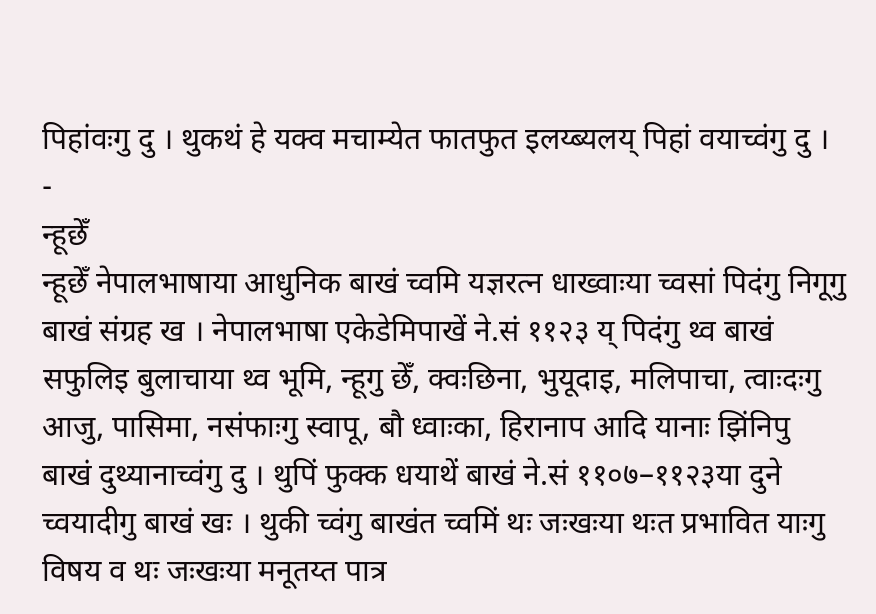पिहांवःगु दु । थुकथं हे यक्व मचाम्येत फातफुत इलय्ब्यलय् पिहां वयाच्वंगु दु ।
-
न्हूछेँ
न्हूछेँ नेपालभाषाया आधुनिक बाखं च्वमि यज्ञरत्न धाख्वाःया च्वसां पिदंगु निगूगु बाखं संग्रह ख । नेपालभाषा एकेडेमिपाखें ने.सं ११२३ य् पिदंगु थ्व बाखं सफुलिइ बुलाचाया थ्व भूमि, न्हूगु छेँ, क्वःछिना, भुयूदाइ, मलिपाचा, त्वाःदःगु आजु, पासिमा, नसंफाःगु स्वापू, बौ ध्वाःका, हिरानाप आदि यानाः झिंनिपु बाखं दुथ्यानाच्वंगु दु । थुपिं फुक्क धयाथें बाखं ने.सं ११०७–११२३या दुने च्वयादीगु बाखं खः । थुकी च्वंगु बाखंत च्वमिं थः जःखःया थःत प्रभावित याःगु विषय व थः जःखःया मनूतय्त पात्र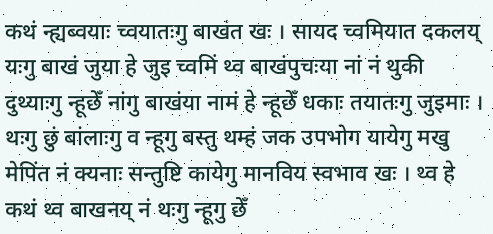कथं न्ह्यब्वयाः च्वयातःगु बाखंत खः । सायद च्वमियात दकलय् यःगु बाखं जुया हे जुइ च्वमिं थ्व बाखंपुचःया नां नं थुकी दुथ्याःगु न्हूछेँ नांगु बाखंया नामं हे न्हूछेँ धकाः तयातःगु जुइमाः । थःगु छुं बांलाःगु व न्हूगु बस्तु थम्हं जक उपभोग यायेगु मखु मेपिंत नं क्यनाः सन्तुष्टि कायेगु मानविय स्वभाव खः । थ्व हे कथं थ्व बाखनय् नं थःगु न्हूगु छेँ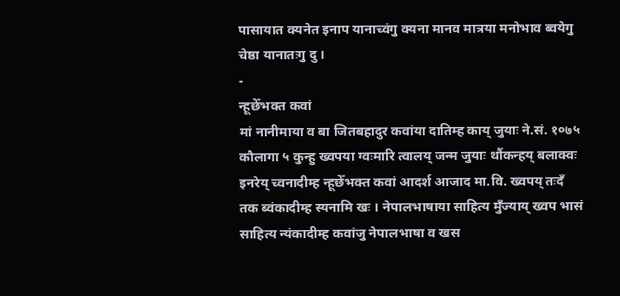पासायात क्यनेत इनाप यानाच्वंगु क्यना मानव मात्रया मनोभाव ब्वयेगु चेष्ठा यानातःगु दु ।
-
न्हूछेँभक्त कवां
मां नानीमाया व बा जितबहादुर कवांया दातिम्ह काय् जुयाः ने.सं. १०७५ कौलागा ५ कुन्हु ख्वपया ग्वःमारि त्वालय् जन्म जुयाः थौंकन्हय् बलाक्वः इनरेय् च्वनादीम्ह न्हूछेँभक्त कवां आदर्श आजाद मा.वि. ख्वपय् तःदँ तक ब्वंकादीम्ह स्यनामि खः । नेपालभाषाया साहित्य मुँज्याय् ख्वप भासं साहित्य न्यंकादीम्ह कवांजु नेपालभाषा व खस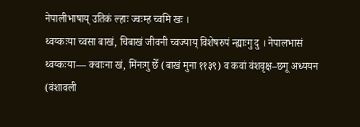नेपालीभाषाय् उतिकं ल्हाः ज्वःम्ह च्वमि खः ।
थ्वय्कःया च्वसा बाखं, चिबाखं जीवनी च्वज्याय् विशेषरुपं न्ह्याःगु दु । नेपालभासं थ्वय्कःया— क्वाःना खं, मिंनःगु छेँ (बाखं मुना ११३९) व कवां वंशवृक्ष–छगू अध्ययन (वंशावली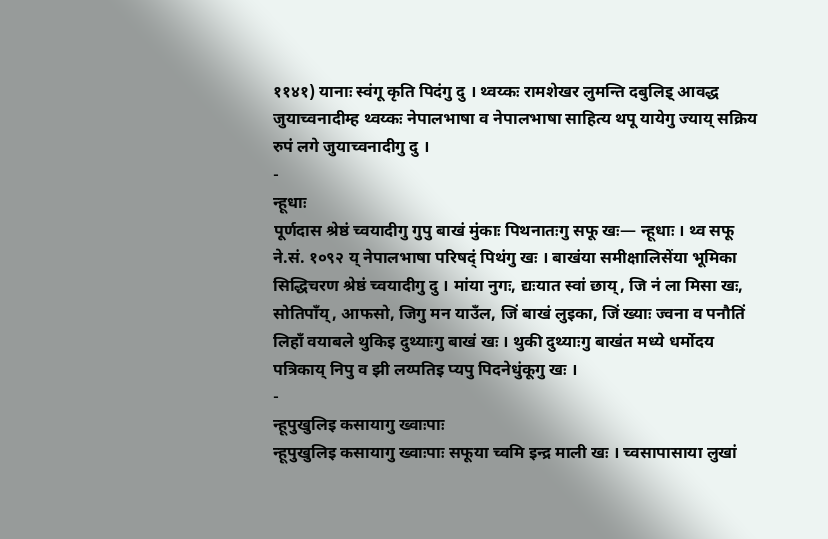११४१) यानाः स्वंगू कृति पिदंगु दु । थ्वय्कः रामशेखर लुमन्ति दबुलिइ् आवद्ध जुयाच्वनादीम्ह थ्वय्कः नेपालभाषा व नेपालभाषा साहित्य थपू यायेगु ज्याय् सक्रिय रुपं लगे जुयाच्वनादीगु दु ।
-
न्हूधाः
पूर्णदास श्रेष्ठं च्वयादीगु गुपु बाखं मुंकाः पिथनातःगु सफू खः— न्हूधाः । थ्व सफू ने.सं. १०९२ य् नेपालभाषा परिषद्ं पिथंगु खः । बाखंया समीक्षालिसेंया भूमिका सिद्धिचरण श्रेष्ठं च्वयादीगु दु । मांया नुगः, द्यःयात स्वां छाय्, जि नं ला मिसा खः, सोतिपाँय्, आफसो, जिगु मन याउँल, जिं बाखं लुइका, जिं ख्याः ज्वना व पनौतिं लिहाँ वयाबले थुकिइ दुथ्याःगु बाखं खः । थुकी दुथ्याःगु बाखंत मध्ये धर्मोदय पत्रिकाय् निपु व झी लय्पतिइ प्यपु पिदनेधुंकूगु खः ।
-
न्हूपुखुलिइ कसायागु ख्वाःपाः
न्हूपुखुलिइ कसायागु ख्वाःपाः सफूया च्वमि इन्द्र माली खः । च्वसापासाया लुखां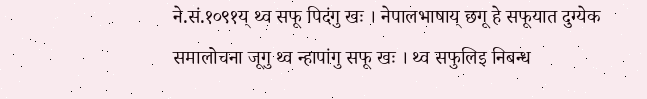ने.सं.१०९१य् थ्व सफू पिदंगु खः । नेपालभाषाय् छगू हे सफूयात दुग्येक समालोचना जूगु थ्व न्हापांगु सफू खः । थ्व सफुलिइ निबन्ध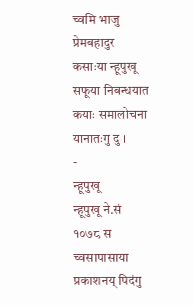च्वमि भाजु प्रेमबहादुर कसाःया न्हूपुखू सफूया निबन्धयात कयाः समालोचना यानातःगु दु ।
-
न्हूपुखू
न्हूपुखू ने.सं १०७८ स च्वसापासाया प्रकाशनय् पिदंगु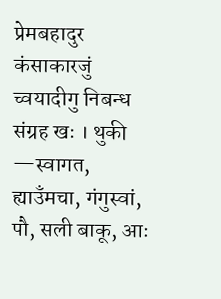प्रेमबहादुर कंसाकारजुं च्वयादीगु निबन्ध संग्रह खः । थुकी —स्वागत, ह्याउँमचा, गंगुस्वां, पौ, सली बाकू, आः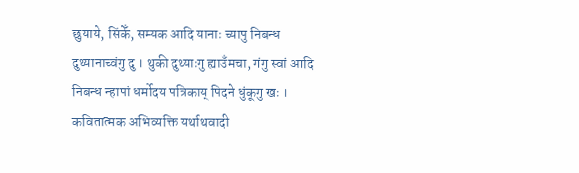छुयाये, सिंकेँ, सम्यक आदि यानाः च्यापु निबन्ध दुथ्यानाच्वंगु दु । थुकी दुथ्याःगु ह्याउँमचा, गंगु स्वां आदि निबन्ध न्हापां धर्मोदय पत्रिकाय् पिदने धुंकूगु खः । कवितात्मक अभिव्यक्ति यर्थाथवादी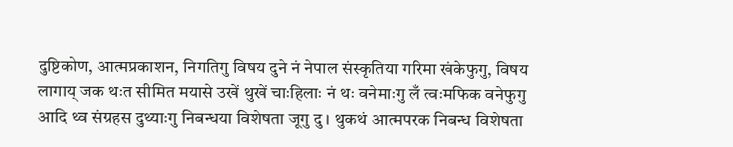दुष्टिकोण, आत्मप्रकाशन, निगतिगु विषय दुने नं नेपाल संस्कृतिया गरिमा खंकेफुगु, विषय लागाय् जक थःत सीमित मयासे उखें थुखें चाःहिलाः नं थः वनेमाःगु लँ त्वःमफिक वनेफुगु आदि थ्व संग्रहस दुथ्याःगु निबन्धया विशेषता जूगु दु । थुकथं आत्मपरक निबन्ध विशेषता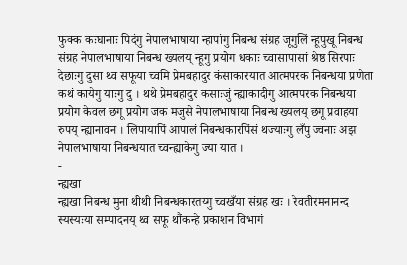फुक्क कःघानाः पिदंगु नेपालभाषाया न्हापांगु निबन्ध संग्रह जूगुलिं न्हूपुखू निबन्ध संग्रह नेपालभाषाया निबन्ध ख्यलय् न्हूगु प्रयोग धकाः च्वासापासां श्रेष्ठ सिरपाः देछाःगु दुसा थ्व सफूया च्वमि प्रेमबहादुर कंसाकारयात आत्मपरक निबन्धया प्रणेता कथं कायेगु याःगु दु । थथे प्रेमबहादुर कसाःजुं न्ह्याकादीगु आत्मपरक निबन्धया प्रयोग केवल छगू प्रयोग जक मजुसे नेपालभाषाया निबन्ध ख्यलय् छगू प्रवाहया रुपय् न्ह्यानावन । लिपायापिं आपालं निबन्धकारपिंसं थज्याःगु लँपु ज्वनाः अझ नेपालभाषाया निबन्धयात च्वन्ह्याकेगु ज्या यात ।
-
न्ह्यखा
न्ह्यखा निबन्ध मुना थीथी निबन्धकारतय्गु च्वखँया संग्रह खः । रेवतीरमनानन्द स्यस्यःया सम्पादनय् थ्व सफू थौंकन्हे प्रकाशन विभागं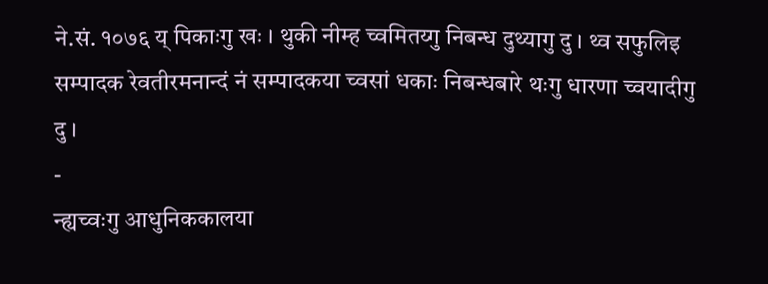ने.सं. १०७६ य् पिकाःगु खः । थुकी नीम्ह च्वमितय्गु निबन्ध दुथ्यागु दु । थ्व सफुलिइ सम्पादक रेवतीरमनान्दं नं सम्पादकया च्वसां धकाः निबन्धबारे थःगु धारणा च्वयादीगु दु ।
-
न्ह्यच्वःगु आधुनिककालया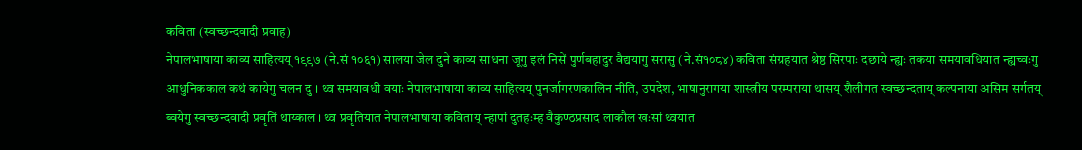कविता (स्वच्छन्दवादी प्रवाह)
नेपालभाषाया काव्य साहित्यय् १९९७ (ने.सं १०६१) सालया जेल दुने काव्य साधना जूगु इलं निसें पुर्णबहादुर वैद्ययागु सरासु (ने.सं१०८४) कविता संग्रहयात श्रेष्ठ सिरपाः दछाये न्ह्यः तकया समयावधियात न्ह्यच्वःगु आधुनिककाल कथं कायेगु चलन दु । थ्व समयावधी वयाः नेपालभाषाया काव्य साहित्यय् पुनर्जागरणकालिन नीति, उपदेश, भाषानुरागया शास्त्रीय परम्पराया थासय् शैलीगत स्वच्छन्दताय् कल्पनाया असिम सर्गतय् ब्वयेगु स्वच्छन्दवादी प्रवृतिं थाय्काल । थ्व प्रवृतियात नेपालभाषाया कविताय् न्हापां दुतहःम्ह वैकुण्ठप्रसाद लाकौल खःसां थ्वयात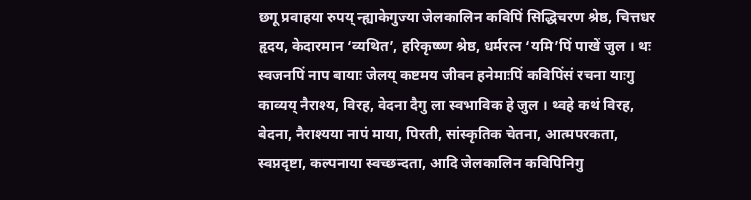छगू प्रवाहया रुपय् न्ह्याकेगुज्या जेलकालिन कविपिं सिद्धिचरण श्रेष्ठ, चित्तधर हृदय, केदारमान ‘व्यथित’, हरिकृष्ष्ण श्रेष्ठ, धर्मरत्न ‘यमि’पिं पाखें जुल । थः स्वजनपिं नाप बायाः जेलय् कष्टमय जीवन हनेमाःपिं कविपिंसं रचना याःगु काव्यय् नैराश्य, विरह, वेदना दैगु ला स्वभाविक हे जुल । थ्वहे कथं विरह, बेदना, नैराश्यया नापं माया, पिरती, सांस्कृतिक चेतना, आत्मपरकता, स्वप्नदृष्टा, कल्पनाया स्वच्छन्दता, आदि जेलकालिन कविपिनिगु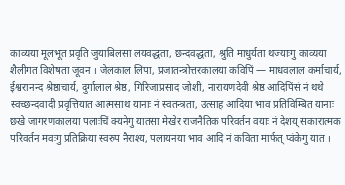काव्यया मूलभूत प्रवृति जुयाबिलसा लयवद्धता, छन्दवद्धता, श्रुति माधुर्यता थज्याःगु काव्यया शैलीगत विशेषता जूवन । जेलकाल लिपा, प्रजातन्त्रोत्तरकालया कविपिं — माधवलाल कर्माचार्य, ईश्वरानन्द श्रेष्ठाचार्य, दुर्गालाल श्रेष्ठ, गिरिजाप्रसाद जोशी, नारायणदेवी श्रेष्ठ आदिपिंसं नं थथे स्वच्छन्दवादी प्रवृत्तियात आत्मसाथ यानाः नं स्वतन्त्रता, उत्साह आदिया भाव प्रतिविम्बित यानाः छखे जागरणकालया पलाःचिं क्यनेगु यातसा मेखेर राजनैतिक परिवर्तन वयाः नं देशय् सकारात्मक परिवर्तन मवःगु प्रतिक्रिया स्वरुप नैराश्य, पलायनया भाव आदि नं कविता मार्फत् प्वंकेगु यात ।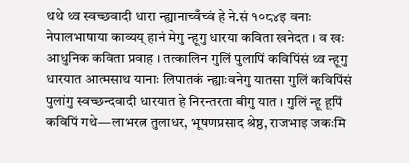थथे थ्व स्वच्छवादी धारा न्ह्यानाच्वँच्वं हे ने.सं १०८४इ वनाः नेपालभाषाया काव्यय् हानं मेगु न्हूगु धारया कविता खनेदत । व खः आधुनिक कविता प्रवाह । तत्कालिन गुलिं पुलापिं कविपिंसं थ्व न्हूगु धारयात आत्मसाथ यानाः लिपातकं न्ह्याःवनेगु यातसा गुलिं कविपिंसं पुलांगु स्वच्छन्दवादी धारयात हे निरन्तरता बीगु यात । गुलिं न्हू हूपिं कविपिं गथे—लाभरत्न तुलाधर, भूषणप्रसाद श्रेष्ठ, राजभाइ जकःमि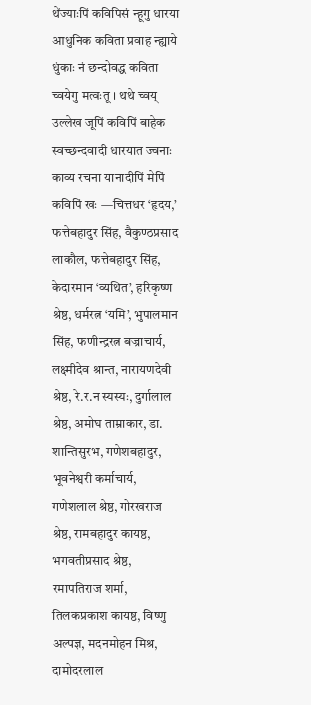थेंज्याःपिं कविपिसं न्हूगु धारया आधुनिक कविता प्रवाह न्ह्याये धुंकाः नं छन्दोवद्ध कविता च्वयेगु मत्वःतू । थथे च्वय् उल्लेख जूपिं कविपिं बाहेक स्वच्छन्दवादी धारयात ज्वनाः काव्य रचना यानादीपिं मेपिं कविपिं खः —चित्तधर ‘हृदय,’ फत्तेबहादुर सिंह, वैकुण्ठप्रसाद लाकौल, फत्तेबहादुर सिंह, केदारमान ‘व्यथित’, हरिकृष्ण श्रेष्ठ, धर्मरत्न ‘यमि’, भुपालमान सिंह, फणीन्द्ररत्न बज्राचार्य, लक्ष्मीदेव श्रान्त, नारायणदेवी श्रेष्ठ, रे.र.न स्यस्यः, दुर्गालाल श्रेष्ठ, अमोघ ताम्राकार, डा. शान्तिसुरभ, गणेशबहादुर, भूवनेश्वरी कर्माचार्य, गणेशलाल श्रेष्ठ, गोरखराज श्रेष्ठ, रामबहादुर कायष्ठ, भगवतीप्रसाद श्रेष्ठ, रमापतिराज शर्मा, तिलकप्रकाश कायष्ठ, विष्णु अल्पज्ञ, मदनमोहन मिश्र, दामोदरलाल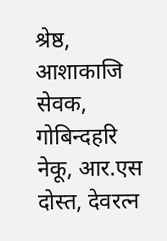श्रेष्ठ, आशाकाजि सेवक, गोबिन्दहरि नेकू, आर.एस दोस्त, देवरत्न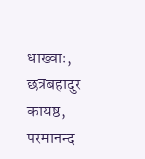धाख्वाः, छत्रबहादुर कायष्ठ, परमानन्द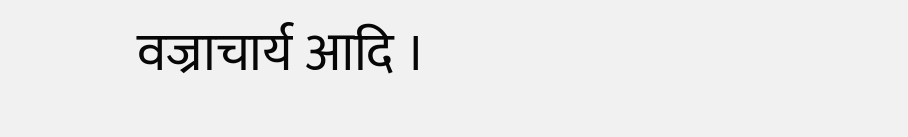वज्राचार्य आदि ।